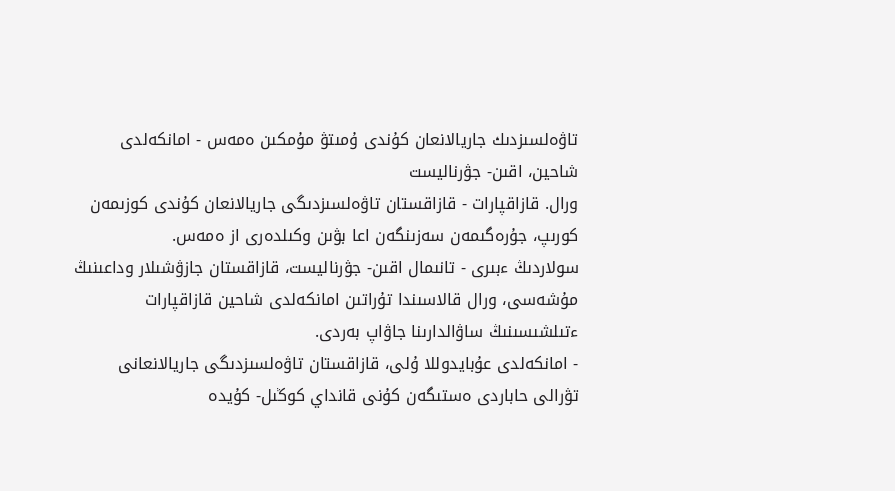تاۋەلسىزدىك جاريالانعان كۇندى ۇمىتۋ مۇمكىن ەمەس - امانكەلدى شاحين، اقىن- جۋرناليست
ورال. قازاقپارات - قازاقستان تاۋەلسىزدىگى جاريالانعان كۇندى كوزىمەن كورىپ، جۇرەگىمەن سەزىنگەن اعا بۋىن وكىلدەرى از ەمەس.
سولاردىڭ ءبىرى - تانىمال اقىن- جۋرناليست، قازاقستان جازۋشىلار وداعىنىڭ مۇشەسى، ورال قالاسىندا تۇراتىن امانكەلدى شاحين قازاقپارات ءتىلشىسىنىڭ ساۋالدارىنا جاۋاپ بەردى.
- امانكەلدى عۇبايدوللا ۇلى، قازاقستان تاۋەلسىزدىگى جاريالانعانى تۋرالى حاباردى ەستىگەن كۇنى قانداي كوڭىل- كۇيدە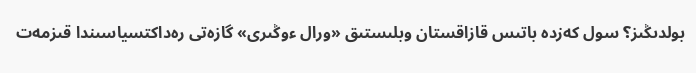بولدىڭىز؟ سول كەزدە باتىس قازاقستان وبلىستىق «ورال ءوڭىرى» گازەتى رەداكتسياسىندا قىزمەت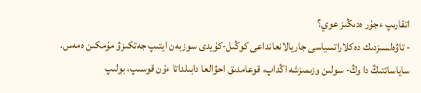اتقارىپ ءجۇر ەدىڭىز عوي؟
- تاۋەلسىزدىك دەكلاراتسياسى جاريالانعانداعى كوڭىل-كۇيدى سوزبەن ايتىپ جەتكىزۋ مۇمكىن ەمەس. ساياساتتىڭ دا وڭ- سولىن وزىمىزشە اڭداپ، قوعامدىق احۋالعا دابىلداتا ءۇن قوسىپ، بولىپ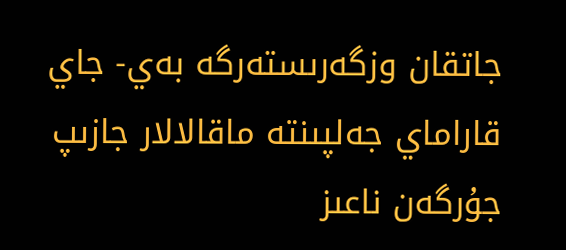جاتقان وزگەرىستەرگە بەي- جاي قاراماي جەلپىنتە ماقالالار جازىپ جۇرگەن ناعىز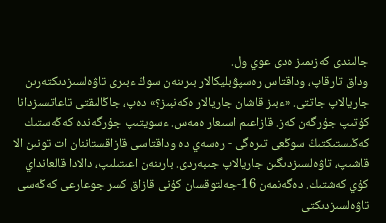جالىندى كەزىمىز ەدى عوي ول.
وداق تارقاپ، وداقتاس رەسپۋبليكالار بىرىنەن سوڭ ءبىرى تاۋەلسىزدىكتەرىن جاريالاپ جاتتى. «ءبىز قاشان جاريالار ەكەنبىز؟» دەپ، جاڭالىقتى تاعاتسىزدانا كۇتىپ جۇرگەن كەز. قازاعىم اسىعار ەمەس. ءسويتىپ جۇرگەندە كەڭەستىك كەڭىستىكتىڭ سوڭعى تىرەگى - رەسەي دە وداقتاسى قازاقستاننان ات تونىن الا قاشىپ، تاۋەلسىزدىگىن جاريالاپ جىبەردى. بارىنەن اعىتىلىپ، دالادا قالعانداي كۇي كەشتىك. دەگەنمەن 16-جەلتوقسان كۇنى قازاق كسر جوعارعى كەڭەسى تاۋەلسىزدىكتى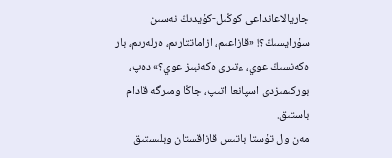جاريالاعانداعى كوڭىل-كۇيدىڭ نەسىن سۇرايسىڭ؟! «قازاعىم، ازاماتتارىم، ەرلەرىم، بار ەكەنسىڭ عوي، ءتىرى ەكەنبىز عوي؟» دەپ، بوركىمىزدى اسپانعا اتىپ، جاڭا ومىرگە قادام باستىق.
مەن ول تۇستا باتىس قازاقستان وبلىستىق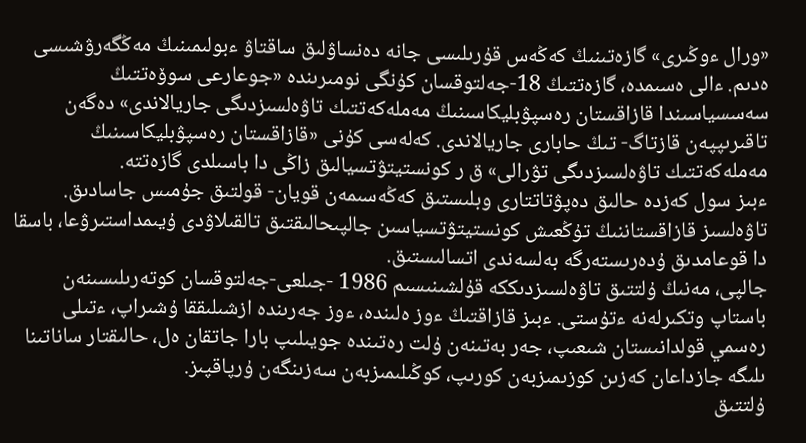«ورال ءوڭىرى» گازەتىنىڭ كەڭەس قۇرىلىسى جانە دەنساۋلىق ساقتاۋ ءبولىمىنىڭ مەڭگەرۋشىسى ەدىم. ءالى ەسىمدە، گازەتتىڭ 18-جەلتوقسان كۇنگى نومىرىندە «جوعارعى سوۆەتتىڭ سەسسياسىندا قازاقستان رەسپۋبليكاسىنىڭ مەملەكەتتىك تاۋەلسىزدىگى جاريالاندى» دەگەن تاقىرىپپەن قازتاگ- تىڭ حابارى جاريالاندى. كەلەسى كۇنى «قازاقستان رەسپۋبليكاسىنىڭ مەملەكەتتىك تاۋەلسىزدىگى تۋرالى» ق ر كونستيتۋتسيالىق زاڭى دا باسىلدى گازەتتە.
ءبىز سول كەزدە حالىق دەپۋتاتتارى وبلىستىق كەڭەسىمەن قويان- قولتىق جۇمىس جاسادىق. تاۋەلسىز قازاقستاننىڭ تۇڭعىش كونستيتۋتسياسىن جالپىحالىقتىق تالقىلاۋدى ۇيىمداستىرۋعا، باسقا دا قوعامدىق ۇدەرىستەرگە بەلسەندى اتسالىستىق.
جالپى، مەنىڭ ۇلتتىق تاۋەلسىزدىككە قۇلشىنىسىم 1986 -جىلعى-جەلتوقسان كوتەرىلىسىنەن باستاپ وتكىرلەنە ءتۇستى. ءبىز قازاقتىڭ ءوز ەلىندە، ءوز جەرىندە ازشىلىققا ۇشىراپ، ءتىلى رەسمي قولدانىستان شىعىپ، جەر بەتىنەن ۇلت رەتىندە جويىلىپ بارا جاتقان ەل، حالىقتار ساناتىنا ىلىگە جازداعان كەزىن كوزىمىزبەن كورىپ، كوڭىلىمىزبەن سەزىنگەن ۇرپاقپىز.
ۇلتتىق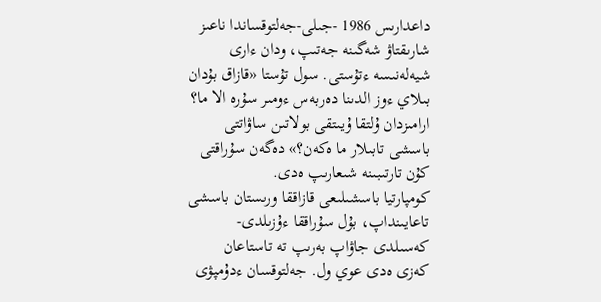داعدارىس 1986 -جىلى-جەلتوقساندا ناعىز شارىقتاۋ شەگىنە جەتىپ، ودان ءارى شيەلەنىسە ءتۇستى. سول تۇستا «قازاق بۇدان بىلاي ءوز الدىنا دەربەس ءومىر سۇرە الا ما؟ ارامىزدان ۇلتقا ۇيىتقى بولاتىن ساۋاتتى باسشى تابىلار ما ەكەن؟» دەگەن سۇراقتى كۇن تارتىبىنە شىعارىپ ەدى.
كومپارتيا باسشىلىعى قازاققا ورىستان باسشى تاعايىنداپ، بۇل سۇراققا ءۇزىلدى- كەسىلدى جاۋاپ بەرىپ تە تاستاعان كەزى ەدى عوي ول. جەلتوقسان ءدۇمپۋى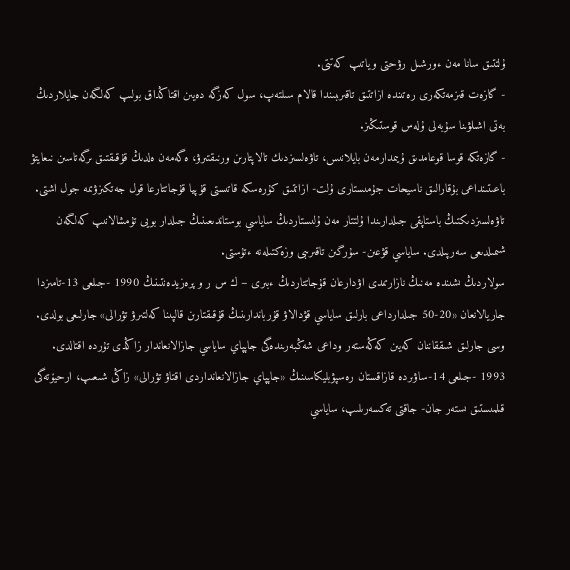ۇلتتىق سانا مەن ءورشىل رۋحتى وياتىپ كەتتى.
- گازەت قىزمەتكەرى رەتىندە ازاتتىق تاقىرىبىندا قالام سىلتەپ، سول كەزگە دەيىن اقتاڭداق بولىپ كەلگەن جايلاردىڭ بەتى اشىلۋىنا سۇبەلى ۇلەس قوستىڭىز.
- گازەتكە قوسا قوعامدىق ۇيىمدارمەن بايلانىس، تاۋەلسىزدىك تالاپتارىن ورنىقتىرۋ، ەگەمەن ەلدىڭ قۇقىقتىق ىرگەتاسىن نىعايتۋ باعىتىنداعى بۇقارالىق ناسيحات جۇمىستارى ۇلت- ازاتتىق كۇرەسكە قاتىستى قۇپيا قۇجاتتارعا قول جەتكىزۋىمە جول اشتى.
تاۋەلسىزدىكتىڭ باستاپقى جىلدارىندا ۇلتتار مەن ۇلىستاردىڭ ساياسي بوستاندىعىنىڭ جىلدار بويى تۇمشالانىپ كەلگەن شىمىلدىعى سەرپىلدى. ساياسي قۋعىن- سۇرگىن تاقىرىبى وزەكتىلەنە ءتۇستى.
سولاردىڭ ىشىندە مەنىڭ نازارىمدى اۋدارعان قۇجاتتاردىڭ ءبىرى – ك س ر و پرەزيدەنتىنىڭ 1990 -جىلعى 13-تامىزدا جاريالانعان «20-50 جىلدارداعى بارلىق ساياسي قۋدالاۋ قۇرباندارىنىڭ قۇقىقتارىن قالپىنا كەلتىرۋ تۋرالى» جارلىعى بولدى. وسى جارلىق شىققاننان كەيىن كەڭەستەر وداعى شەڭبەرىندەگى جاپپاي ساياسي جازالانعاندار زاڭدى تۇردە اقتالدى.
1993 -جىلعى 14-ساۋىردە قازاقستان رەسپۋبليكاسىنىڭ «جاپپاي جازالانعانداردى اقتاۋ تۋرالى» زاڭى شىعىپ، ارحيۆتەگى قىلمىستىق ىستەر جان- جاقتى تەكسەرىلىپ، ساياسي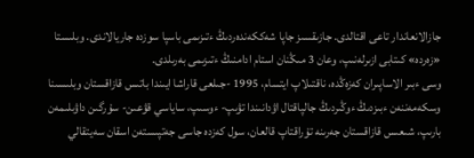جازالانعاندار تاعى اقتالدى. جازىقسىز جاپا شەككەندەردىڭ ءتىزىمى باسپا سوزدە جاريالاندى. وبلىستا «زەردە» كىتابى ازىرلەنىپ، وعان 3 مىڭنان استام ادامنىڭ ءتىزىمى بەرىلدى.
وسى ءبىر الاساپىران كەزەڭدە، ناقتىلاپ ايتسام، 1995 -جىلعى قاراشا ايىندا باتىس قازاقستان وبلىسىنا وسكەمەننەن ءبىزدىڭ ءوڭىردىڭ جالپاقتال اۋدانىندا تۋىپ- ءوسىپ، ساياسي قۋعىن- سۇرگىن داۋىلىمەن بارىپ، شىعىس قازاقستان جەرىنە تۇراقتاپ قالعان، سول كەزدە جاسى جەتپىستەن اسقان سەيتقالي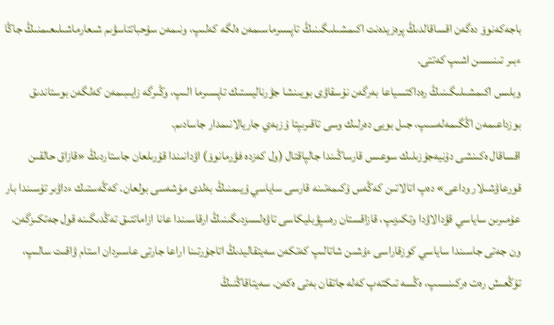باجەكەنوۆ دەگەن اقساقالدىڭ پرەزيدەنت اكىمشىلىگىنىڭ تاپسىرماسىمەن ەلگە كەلىپ، ونىمەن سۇحباتتاسۋىم شىعارماشىلىعىمنىڭ جاڭا ءبىر تىنىسىن اشىپ كەتتى.
وبلىس اكىمشىلىگىنىڭ رەداكتسياعا بەرگەن نۇسقاۋى بويىنشا جۋرناليستىك تاپسىرما الىپ، وڭىرگە زايىبىمەن كەلگەن بوستاندىق بوزداعىمەن اڭگىمەلەسىپ، جىل بويى دەرلىك وسى تاقىرىپتا ۇزبەي جاريالانىمدار جاسادىم.
اقساقال ەكىنشى دۇنيەجۇزىلىك سوعىس قارساڭىندا جالپاقتال (ول كەزدە فۋرمانوۆ) اۋدانىندا قۇرىلعان جاستاردىڭ «قازاق حالقىن قورعاۋشىلار وداعى» دەپ اتالاتىن كەڭەس ۇكىمەتىنە قارسى ساياسي ۇيىمنىڭ بەلدى مۇشەسى بولعان. كەڭەستىك ءداۋىر تۇسىندا بار عۇمىرىن ساياسي قۋدالاۋدا وتكىزىپ، قازاقستان رەسپۋبليكاسى تاۋەلسىزدىگىنىڭ ارقاسىندا عانا ازاماتتىق تەڭدىگىنە قول جەتكىزگەن.
ون جەتى جاسىندا ساياسي كوزقاراسى ءۇشىن شاتالىپ كەتكەن سەيتقاليدىڭ اتاجۇرتىنا اراعا جارتى عاسىردان استام ۋاقىت سالىپ، تۇڭعىش رەت ەركىنسىپ، ەڭسە تىكتەپ كەلە جاتقان بەتى ەكەن. سەيتاقاڭنىڭ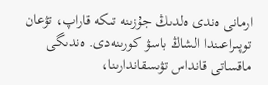ارمانى ەندى ەلدىڭ جۇزىنە تىكە قاراپ، تۋعان توپىراعىندا الشاڭ باسۋ كورىنەدى. ەندىگى ماقساتى قانداس تۋىسقاندارىنا،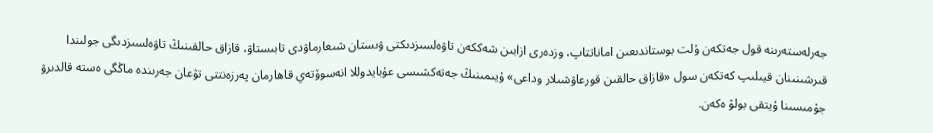جەرلەستەرىنە قول جەتكەن ۇلت بوستاندىعىن اماناتتاپ، وزدەرى ازابىن شەككەن تاۋەلسىزدىكتى ۋىستان شىعارماۋدى تابىستاۋ، قازاق حالقىنىڭ تاۋەلسىزدىگى جولىندا قىرشىنىنان قيىلىپ كەتكەن سول «قازاق حالقىن قورعاۋشىلار وداعى» ۇيىمىنىڭ جەتەكشىسى عۇبايدوللا انەسوۆتەي قاھارمان پەرزەنتتى تۋعان جەرىندە ماڭگى ەستە قالدىرۋ جۇمىسىنا ۇيتقى بولۋ ەكەن.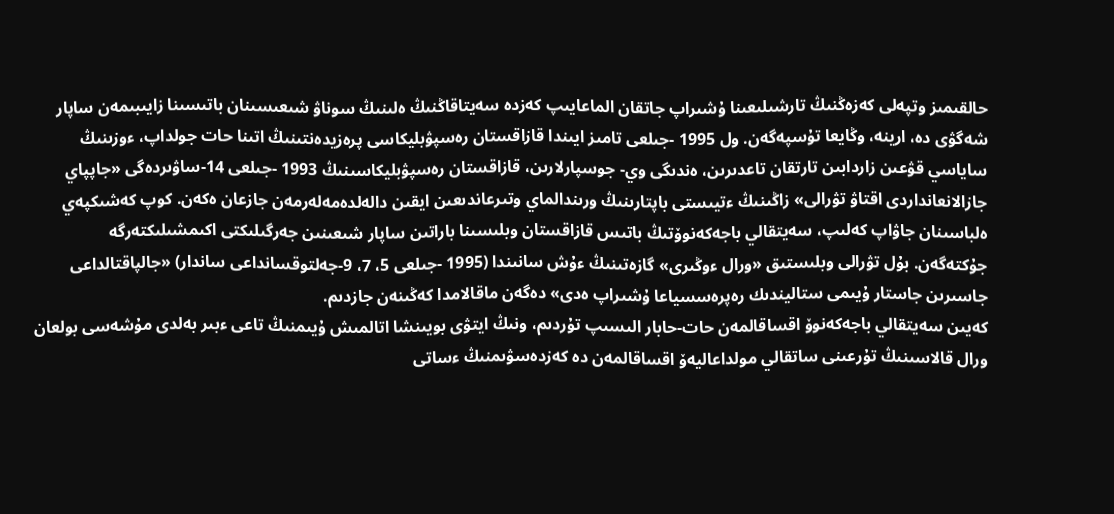حالقىمىز وتپەلى كەزەڭنىڭ تارشىلىعىنا ۇشىراپ جاتقان الماعايىپ كەزدە سەيتاقاڭنىڭ ەلىنىڭ سوناۋ شىعىسىنان باتىسىنا زايىبىمەن ساپار شەگۋى دە، ارينە، وڭايعا تۇسپەگەن. ول 1995 -جىلعى تامىز ايىندا قازاقستان رەسپۋبليكاسى پرەزيدەنتىنىڭ اتىنا حات جولداپ، ءوزىنىڭ ساياسي قۋعىن زاردابىن تارتقان تاعدىرىن، ەندىگى وي- جوسپارلارىن، قازاقستان رەسپۋبليكاسىنىڭ 1993 -جىلعى 14-ساۋىردەگى «جاپپاي جازالانعانداردى اقتاۋ تۋرالى» زاڭىنىڭ ءتيىستى باپتارىنىڭ ورىندالماي وتىرعاندىعىن ايقىن دالەلدەمەلەرمەن جازعان ەكەن. كوپ كەشىكپەي ەلباسىنان جاۋاپ كەلىپ، سەيتقالي باجەكەنوۆتىڭ باتىس قازاقستان وبلىسىنا باراتىن ساپار شىعىنىن جەرگىلىكتى اكىمشىلىكتەرگە جۇكتەگەن. بۇل تۋرالى وبلىستىق «ورال ءوڭىرى» گازەتىنىڭ ءۇش سانىندا (1995 -جىلعى 5، 7، 9-جەلتوقسانداعى ساندار) «جالپاقتالداعى جاسىرىن جاستار ۇيىمى ستاليندىك رەپرەسسياعا ۇشىراپ ەدى» دەگەن ماقالامدا كەڭىنەن جازدىم.
كەيىن سەيتقالي باجەكەنوۆ اقساقالمەن حات-حابار الىسىپ تۇردىم، ونىڭ ايتۋى بويىنشا اتالمىش ۇيىمنىڭ تاعى ءبىر بەلدى مۇشەسى بولعان ورال قالاسىنىڭ تۇرعىنى ساتقالي مولداعاليەۆ اقساقالمەن دە كەزدەسۋىمنىڭ ءساتى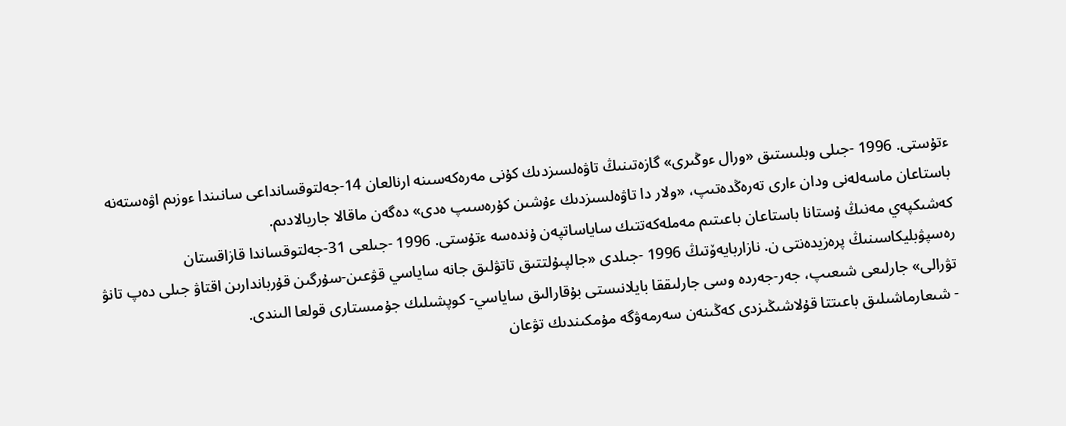ءتۇستى. 1996 -جىلى وبلىستىق «ورال ءوڭىرى» گازەتىنىڭ تاۋەلسىزدىك كۇنى مەرەكەسىنە ارنالعان 14-جەلتوقسانداعى سانىندا ءوزىم اۋەستەنە باستاعان ماسەلەنى ودان ءارى تەرەڭدەتىپ، «ولار دا تاۋەلسىزدىك ءۇشىن كۇرەسىپ ەدى» دەگەن ماقالا جاريالادىم.
كەشىكپەي مەنىڭ ۇستانا باستاعان باعىتىم مەملەكەتتىك ساياساتپەن ۇندەسە ءتۇستى. 1996 -جىلعى 31-جەلتوقساندا قازاقستان رەسپۋبليكاسىنىڭ پرەزيدەنتى ن. نازاربايەۆتىڭ 1996 -جىلدى «جالپىۇلتتىق تاتۋلىق جانە ساياسي قۋعىن-سۇرگىن قۇرباندارىن اقتاۋ جىلى دەپ تانۋ تۋرالى» جارلىعى شىعىپ، جەر-جەردە وسى جارلىققا بايلانىستى بۇقارالىق ساياسي- كوپشىلىك جۇمىستارى قولعا الىندى.
- شىعارماشىلىق باعىتتا قۇلاشىڭىزدى كەڭىنەن سەرمەۋگە مۇمكىندىك تۋعان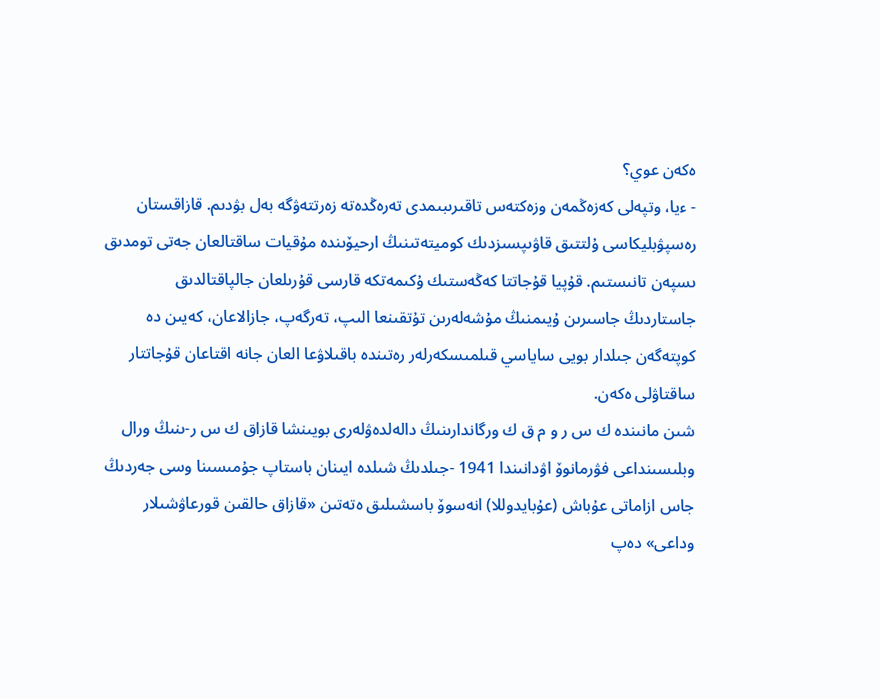ەكەن عوي؟
- ءيا، وتپەلى كەزەڭمەن وزەكتەس تاقىرىبىمدى تەرەڭدەتە زەرتتەۋگە بەل بۋدىم. قازاقستان رەسپۋبليكاسى ۇلتتىق قاۋىپسىزدىك كوميتەتىنىڭ ارحيۆىندە مۇقيات ساقتالعان جەتى تومدىق ىسپەن تانىستىم. قۇپيا قۇجاتتا كەڭەستىك ۇكىمەتكە قارسى قۇرىلعان جالپاقتالدىق جاستاردىڭ جاسىرىن ۇيىمنىڭ مۇشەلەرىن تۇتقىنعا الىپ، تەرگەپ، جازالاعان، كەيىن دە كوپتەگەن جىلدار بويى ساياسي قىلمىسكەرلەر رەتىندە باقىلاۋعا العان جانە اقتاعان قۇجاتتار ساقتاۋلى ەكەن.
شىن مانىندە ك س ر و م ق ك ورگاندارىنىڭ دالەلدەۋلەرى بويىنشا قازاق ك س ر-ىنىڭ ورال وبلىسىنداعى فۋرمانوۆ اۋدانىندا 1941 -جىلدىڭ شىلدە ايىنان باستاپ جۇمىسىنا وسى جەردىڭ جاس ازاماتى عۇباش (عۇبايدوللا) انەسوۆ باسشىلىق ەتەتىن «قازاق حالقىن قورعاۋشىلار وداعى» دەپ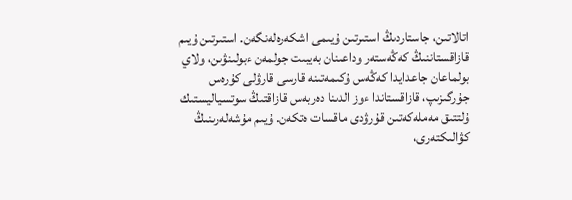اتالاتىن، جاستاردىڭ استىرتىن ۇيىمى اشكەرەلەنگەن. استىرتىن ۇيىم قازاقستاننىڭ كەڭەستەر وداعىنان بەيبىت جولمەن ءبولىنۋىن، ولاي بولماعان جاعدايدا كەڭەس ۇكىمەتىنە قارسى قارۋلى كۇرەس جۇرگىزىپ، قازاقستاندا ءوز الدىنا دەربەس قازاقتىڭ سوتسياليستىك ۇلتتىق مەملەكەتىن قۇرۋدى ماقسات ەتكەن. ۇيىم مۇشەلەرىنىڭ كۋالىكتەرى،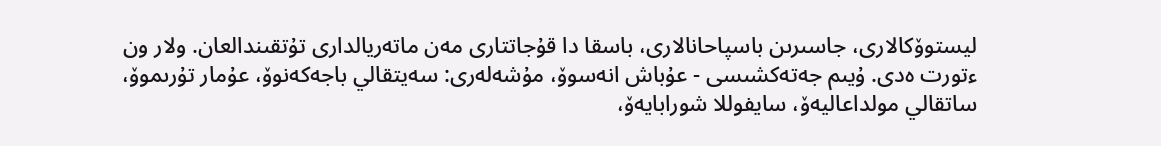ليستوۆكالارى، جاسىرىن باسپاحانالارى، باسقا دا قۇجاتتارى مەن ماتەريالدارى تۇتقىندالعان. ولار ون ءتورت ەدى. ۇيىم جەتەكشىسى - عۇباش انەسوۆ، مۇشەلەرى: سەيتقالي باجەكەنوۆ، عۇمار تۇرىموۆ، ساتقالي مولداعاليەۆ، سايفوللا شورابايەۆ،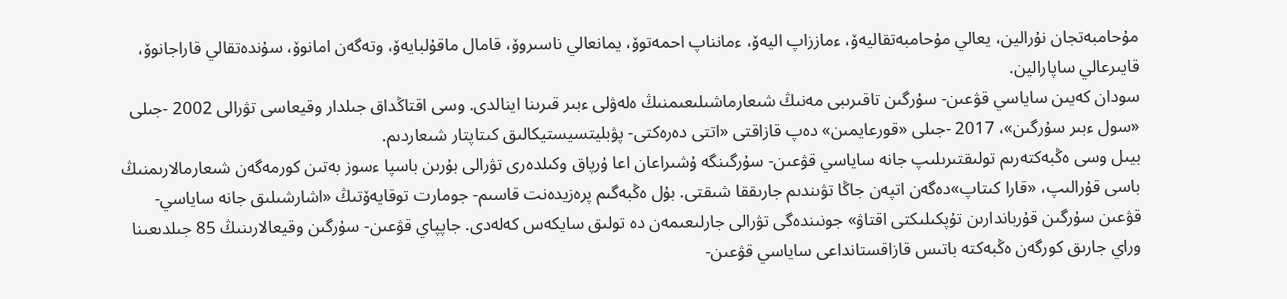مۇحامبەتجان نۇرالين، يعالي مۇحامبەتقاليەۆ، ءماززاپ اليەۆ، ءمانناپ احمەتوۆ، يمانعالي ناسىروۆ، قامال ماقۇلبايەۆ، وتەگەن امانوۆ، سۇندەتقالي قاراجانوۆ، قايىرعالي ساپارالين.
سودان كەيىن ساياسي قۋعىن- سۇرگىن تاقىرىبى مەنىڭ شىعارماشىلىعىمنىڭ ەلەۋلى ءبىر قىرىنا اينالدى. وسى اقتاڭداق جىلدار وقيعاسى تۋرالى 2002 -جىلى «سول ءبىر سۇرگىن»، 2017 -جىلى «قورعايمىن» دەپ قازاقتى «اتتى دەرەكتى- پۋبليتسيستيكالىق كىتاپتار شىعاردىم.
بيىل وسى ەڭبەكتەرىم تولىقتىرىلىپ جانە ساياسي قۋعىن- سۇرگىنگە ۇشىراعان اعا ۇرپاق وكىلدەرى تۋرالى بۇرىن باسپا ءسوز بەتىن كورمەگەن شىعارمالارىمنىڭ باسى قۇرالىپ، «قارا كىتاپ»دەگەن اتپەن جاڭا تۋىندىم جارىققا شىقتى. بۇل ەڭبەگىم پرەزيدەنت قاسىم- جومارت توقايەۆتىڭ «اشارشىلىق جانە ساياسي- قۋعىن سۇرگىن قۇرباندارىن تۇپكىلىكتى اقتاۋ» جونىندەگى تۋرالى جارلىعىمەن دە تولىق سايكەس كەلەدى. جاپپاي قۋعىن- سۇرگىن وقيعالارىنىڭ 85 جىلدىعىنا وراي جارىق كورگەن ەڭبەكتە باتىس قازاقستانداعى ساياسي قۋعىن-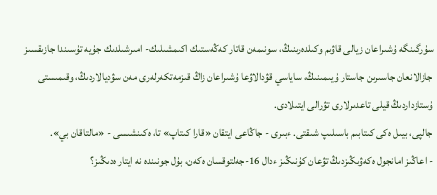سۇرگىنگە ۇشىراعان زيالى قاۋىم وكىلدەرىنىڭ، سونىمەن قاتار كەڭەستىك اكىمشىلىك- امىرشىلدىك جۇيە تۇسىندا جازىقسىز جازالانعان جاسىرىن جاستار ۇيىمىنىڭ، ساياسي قۋدالاۋعا ۇشىراعان زاڭ قىزمەتكەرلەرى مەن سۋديالاردىڭ، وقىمىستى ۇستازداردىڭ قيلى تاعدىرلارى تۋرالى ايتىلادى.
جالپى، بيىل ەكى كىتابىم باسىلىپ شىقتى. ءبىرى - جاڭاعى ايتقان «قارا كىتاپ» تا، ەكىنشىسى - «مالتاقان بي».
- اعاڭىز امانجول ەكەۋىڭىزدىڭ تۋعان كۇنىڭىز ءدال 16-جەلتوقسان ەكەن، بۇل جونىندە نە ايتار ەدىڭىز؟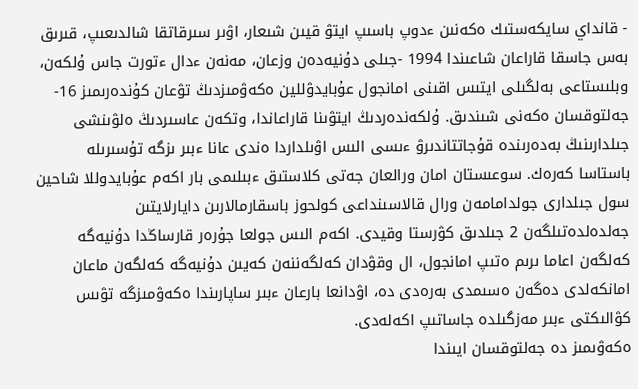- قانداي سايكەستىك ەكەنىن ءدوپ باسىپ ايتۋ قيىن شىعار، اۋىر سىرقاتقا شالدىعىپ، قىرىق بەس جاسقا قاراعان شاعىندا 1994 -جىلى دۇنيەدەن وزعان، مەنەن ءدال ءتورت جاس ۇلكەن، وبلىستاعى بەلگىلى ايتىس اقىنى امانجول عۇبايدۋللين ەكەۋمىزدىڭ تۋعان كۇندەرىمىز 16-جەلتوقسان ەكەنى شىندىق. ۇلكەندەردىڭ ايتۋىنا قاراعاندا، وتكەن عاسىردىڭ ەلۋىنشى جىلدارىنىڭ بەدەرىندە قۇجاتتاندىرۋ ءىسى الىس اۋىلداردا ەندى عانا ءبىر ىزگە تۇسىرىلە باستاسا كەرەك. سوعىستان امان ورالعان جەتى كلاستىق ءبىلىمى بار اكەم عۇبايدوللا شاحين سول جىلدارى جولدامامەن ورال قالاسىنداعى كولحوز باسقارمالارىن دايارلايتىن جەلدەلدەتىلگەن 2 جىلدىق كۋرستا وقيدى. اكەم الىس جولعا جۇرەر قارساڭدا دۇنيەگە كەلگەن اعاما ىرىم ەتىپ امانجول، ال وقۋدان كەلگەننەن كەيىن دۇنيەگە كەلگەن ماعان امانكەلدى دەگەن ەسىمدى بەرەدى دە، اۋدانعا بارعان ءبىر ساپارىندا ەكەۋمىزگە تۋىس كۋالىكتى ءبىر مەزگىلدە جاساتىپ اكەلەدى.
ەكەۋىمىز دە جەلتوقسان ايىندا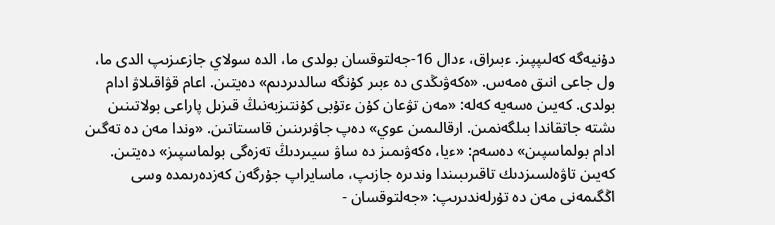دۇنيەگە كەلىپپىز. ءبىراق، ءدال 16-جەلتوقسان بولدى ما، الدە سولاي جازعىزىپ الدى ما، ول جاعى انىق ەمەس. «ەكەۋىڭدى دە ءبىر كۇنگە سالدىردىم» دەيتىن. اعام قۋاقىلاۋ ادام بولدى. كەيىن ەسەيە كەلە: «مەن تۋعان كۇن ءتۇبى كۇنتىزبەنىڭ قىزىل پاراعى بولاتىنىن ىشتە جاتقاندا بىلگەنمىن. ارقالىمىن عوي» دەپ جاۋىرىنىن قاسىتاتىن. «وندا مەن دە تەگىن ادام بولماسپىن» دەسەم: «ءيا، ەكەۋىمىز دە ساۋ سيىردىڭ تەزەگى بولماسپىز» دەيتىن. كەيىن تاۋەلسىزدىك تاقىرىبىندا وندىرە جازىپ، ماسايراپ جۇرگەن كەزدەرىمدە وسى اڭگىمەنى مەن دە تۇرلەندىرىپ: «جەلتوقسان -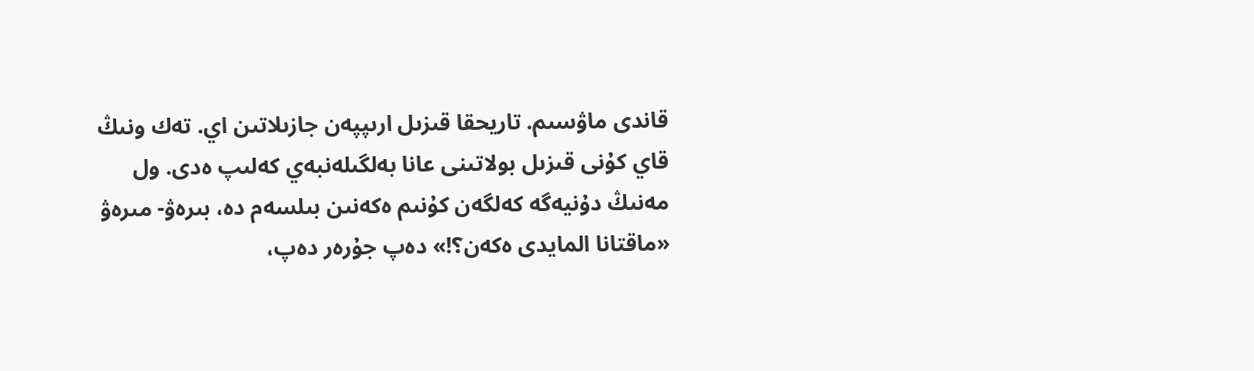قاندى ماۋسىم. تاريحقا قىزىل ارىپپەن جازىلاتىن اي. تەك ونىڭ قاي كۇنى قىزىل بولاتىنى عانا بەلگىلەنبەي كەلىپ ەدى. ول مەنىڭ دۇنيەگە كەلگەن كۇنىم ەكەنىن بىلسەم دە، بىرەۋ- مىرەۋ «ماقتانا المايدى ەكەن؟!» دەپ جۇرەر دەپ،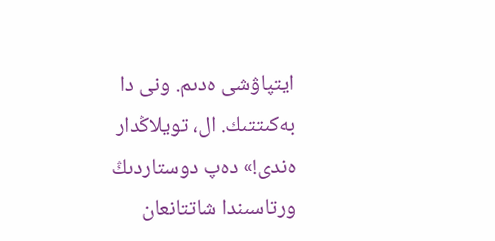ايتپاۋشى ەدىم. ونى دا بەكىتتىك. ال، تويلاڭدار ەندى!» دەپ دوستاردىڭ ورتاسىندا شاتتانعان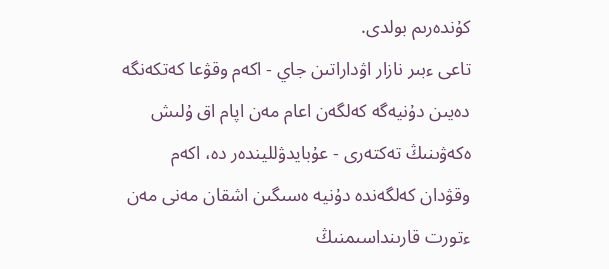كۇندەرىم بولدى.
تاعى ءبىر نازار اۋداراتىن جاي - اكەم وقۋعا كەتكەنگە دەيىن دۇنيەگە كەلگەن اعام مەن اپام اق ۇلىش ەكەۋىنىڭ تەكتەرى - عۇبايدۋلليندەر دە، اكەم وقۋدان كەلگەندە دۇنيە ەسىگىن اشقان مەنى مەن ءتورت قارىنداسىمنىڭ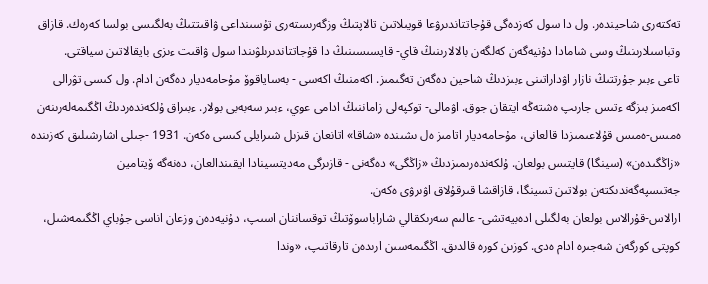تەكتەرى شاحيندەر. ول دا سول كەزدەگى قۇجاتتاندىرۋعا قويىلاتىن تالاپتىڭ وزگەرىستەرى تۇسىنداعى ۋاقىتتىڭ بەلگىسى بولسا كەرەك. قازاق وتباسىلارىنىڭ وسى شامادا دۇنيەگەن كەلگەن بالالارىنىڭ قاي- قايسىسىنىڭ دا قۇجاتتاندىرىلۋىندا سول ۋاقىت ءىزى بايقالاتىن سياقتى.
تاعى ءبىر جۇرتتىڭ نازار اۋداراتىنى ءبىزدىڭ شاحين دەگەن تەگىمىز. اكەمنىڭ اكەسى - بەساياقوۆ مۇحامەديار دەگەن ادام. ول كىسى تۋرالى اكەمىز بىزگە ءتىس جارىپ ەشتەڭە ايتقان جوق. اۋمالى- توكپەلى زاماننىڭ ادامى عوي، ءبىر سەبەبى بولار. ءبىراق ۇلكەندەردىڭ اڭگىمەلەرىنەن ەمىس-ەمىس قۇلاعىمىزدا قالعانى، مۇحامەديار اتامىز ەل ىشىندە «شاقا» اتانعان قىزىل شىرايلى كىسى ەكەن. 1931 -جىلى اشارشىلىق كەزىندە «زاڭگىدەن» (سينگا) قايتىس بولعان. ۇلكەندەرىمىزدىڭ «زاڭگى» دەگەنى - قازىرگى مەديتسينادا ايقىندالعان، دەنەگە ۆيتامين جەتىسپەگەندىكتەن بولاتىن تسينگا، قازاقشا قىرقۇلاق اۋىرۋى ەكەن.
ارالاس-قۇرالاس بولعان بەلگىلى ادەبيەتشى- عالىم سەرىكقالي شاراباسوۆتىڭ توقساننان اسىپ، دۇنيەدەن وزعان اناسى جۇباي اڭگىمەشىل، كوپتى كورگەن شەجىرە ادام ەدى. كوزىن كورە قالدىق. اڭگىمەسىن ارىدەن تارقاتىپ، «وندا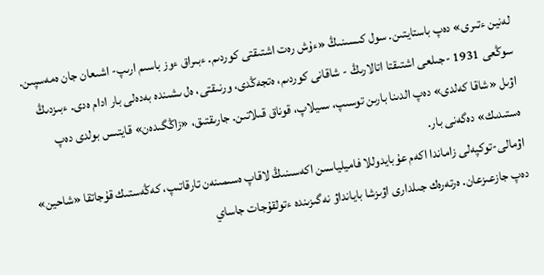لەنين ءتىرى» دەپ باستايتىن. سول كىسىنىڭ «ءۇش رەت اشتىقتى كوردىم. ءبىراق ءوز باسىم ارىپ- اشىعان جان ەمەسپىن. سوڭعى 1931 -جىلعى اشتىقتا اتالارىڭ - شاقانى كوردىم، ەتجەڭدى، ورنىقتى، ەل ىشىندە بەدەلى بار ادام ەدى. ءبىزدىڭ اۋىل «شاقا كەلدى» دەپ الدىنا بارىن توسىپ، سىيلاپ، قوناق قىلاتىن. جارىقتىق، «زاڭگىدەن» قايتىس بولدى دەپ ەستىدىك» دەگەنى بار.
اۋمالى-توكپەلى زاماندا اكەم عۇبايدوللا فاميلياسىن اكەسىنىڭ لاقاپ ەسىمىنەن تارقاتىپ، كەڭەستىك قۇجاتقا «شاحين» دەپ جازعىزعان. ەرتەرەك جىلدارى اۋىزشا بايانداۋ نەگىزىندە ءتولقۇجات جاساي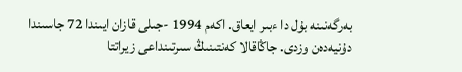بەرگەنىنە بۇل دا ءبىر ايعاق. اكەم 1994 -جىلى قازان ايىندا 72 جاسىندا دۇنيەدەن وزدى. جاڭاقالا كەنتىنىڭ سىرتىنداعى زيراتتا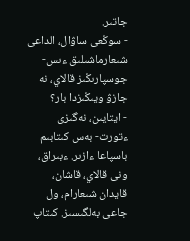جاتىر.
- سوڭعى ساۋال، الداعى شىعارماشىلىق ءىس- جوسپارىڭىز قالاي، نە جازۋ ويىڭىزدا بار؟
- ايتايىن، نەگىزى ءتورت- بەس كىتابىم باسپاعا ءازىر. ءبىراق، ونى قالاي، قاشان، قايدان شىعارام، ول جاعى بەلگىسىز. كىتاپ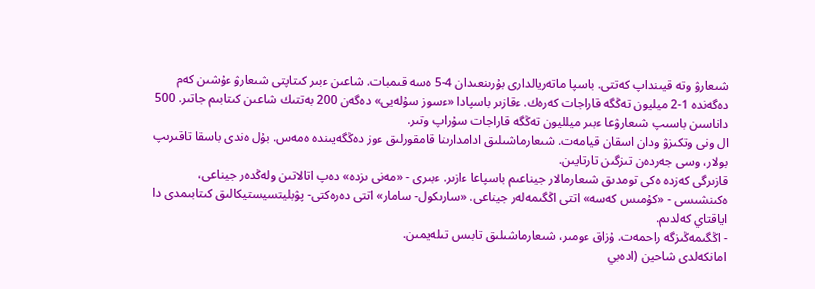شىعارۋ وتە قيىنداپ كەتتى. باسپا ماتەريالدارى بۇرىنعىدان 4-5 ەسە قىمبات. شاعىن ءبىر كىتاپتى شىعارۋ ءۇشىن كەم دەگەندە 1-2 ميليون تەڭگە قاراجات كەرەك. ءقازىر باسپادا «ءسوز سۇلەيى» دەگەن 200 بەتتىك شاعىن كىتابىم جاتىر. 500 داناسىن باسىپ شىعارۋعا ءبىر ميلليون تەڭگە قاراجات سۇراپ وتىر.
ال ونى وتكىزۋ ودان اسقان قيامەت. شىعارماشىلىق ادامدارىنا قامقورلىق ءوز دەڭگەيىندە ەمەس. بۇل ەندى باسقا تاقىرىپ بولار، وسى جەردەن تىزگىن تارتايىن.
قازىرگى كەزدە ەكى تومدىق شىعارمالار جيناعىم باسپاعا ءازىر. ءبىرى - «مەنى ىزدە» دەپ اتالاتىن ولەڭدەر جيناعى، ەكىنشىسى - «كۇمىس كەسە» اتتى اڭگىمەلەر جيناعى. «سارىكول- سامار» اتتى دەرەكتى- پۋبليتسيستيكالىق كىتابىمدى دا اياقتاي كەلدىم.
- اڭگىمەڭىزگە راحمەت. ۇزاق ءومىر، شىعارماشىلىق تابىس تىلەيمىن.
امانكەلدى شاحين (ادەبي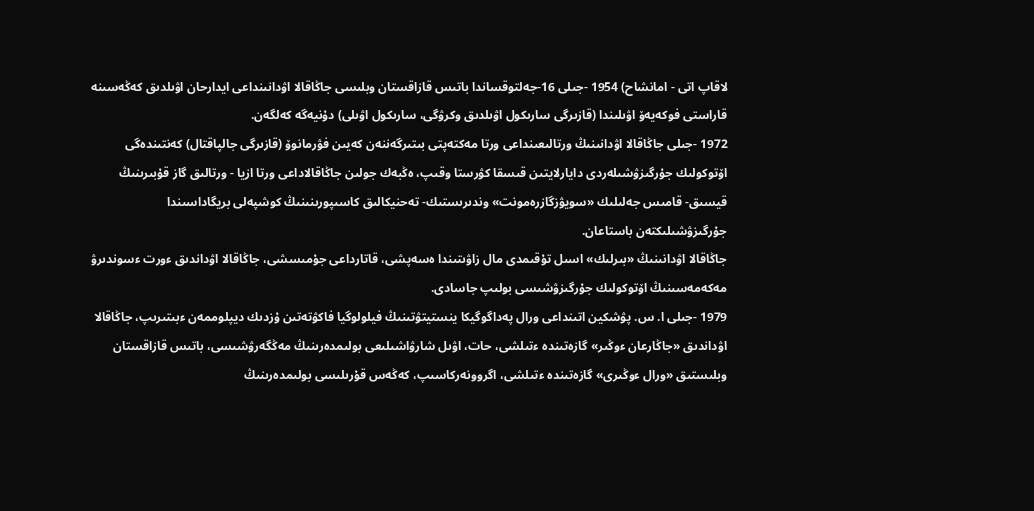لاقاپ اتى - امانشاح) 1954 -جىلى 16-جەلتوقساندا باتىس قازاقستان وبلىسى جاڭاقالا اۋدانىنداعى ايدارحان اۋىلدىق كەڭەسىنە قاراستى فوكەيەۆ اۋىلىندا (قازىرگى سارىكول اۋىلدىق وكرۋگى، سارىكول اۋىلى) دۇنيەگە كەلگەن.
1972 -جىلى جاڭاقالا اۋدانىنىڭ ورتالىعىنداعى ورتا مەكتەپتى بىتىرگەننەن كەيىن فۋرمانوۆ (قازىرگى جالپاقتال) كەنتىندەگى اۆتوكولىك جۇرگىزۋشىلەردى دايارلايتىن قىسقا كۋرستا وقىپ، ەڭبەك جولىن جاڭاقالاداعى ورتا ازيا - ورتالىق گاز قۇبىرىنىڭ قيسىق- قامىس جەلىلىك «سويۋزگازرەمونت» وندىرىستىك- تەحنيكالىق كاسىپورىنىنىڭ كوشپەلى بريگاداسىندا جۇرگىزۋشىلىكتەن باستاعان.
جاڭاقالا اۋدانىنىڭ «بىرلىك» اسىل تۇقىمدى مال زاۋىتىندا ەسەپشى، قاتارداعى جۇمىسشى، جاڭاقالا اۋداندىق ءورت ءسوندىرۋ مەكەمەسىنىڭ اۆتوكولىك جۇرگىزۋشىسى بولىپ جاسادى.
1979 -جىلى ا. س. پۋشكين اتىنداعى ورال پەداگوگيكا ينستيتۋتىنىڭ فيلولوگيا فاكۋتەتىن ۇزدىك ديپلوممەن ءبىتىرىپ، جاڭاقالا اۋداندىق «جاڭارعان ءوڭىر» گازەتىندە ءتىلشى، حات، اۋىل شارۋاشىلىعى بولىمدەرىنىڭ مەڭگەرۋشىسى، باتىس قازاقستان وبلىستىق «ورال ءوڭىرى» گازەتىندە ءتىلشى، اگروونەركاسىپ، كەڭەس قۇرىلىسى بولىمدەرىنىڭ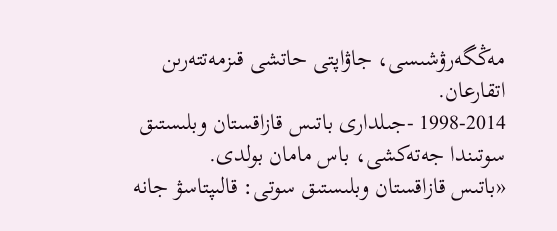مەڭگەرۋشىسى، جاۋاپتى حاتشى قىزمەتتەرىن اتقارعان.
1998-2014 -جىلدارى باتىس قازاقستان وبلىستىق سوتىندا جەتەكشى، باس مامان بولدى.
«باتىس قازاقستان وبلىستىق سوتى: قالىپتاسۋ جانە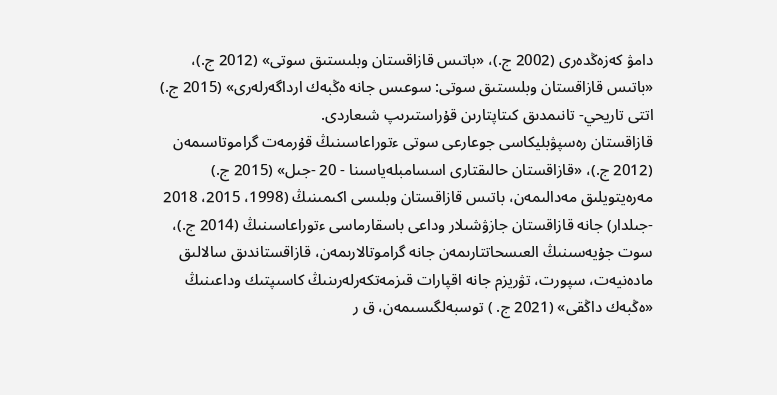دامۋ كەزەڭدەرى (2002 ج.)، «باتىس قازاقستان وبلىستىق سوتى» (2012 ج.)، «باتىس قازاقستان وبلىستىق سوتى: سوعىس جانە ەڭبەك ارداگەرلەرى» (2015 ج.) اتتى تاريحي- تانىمدىق كىتاپتارىن قۇراستىرىپ شىعاردى.
قازاقستان رەسپۋبليكاسى جوعارعى سوتى ءتوراعاسىنىڭ قۇرمەت گراموتاسىمەن (2012 ج.)، «قازاقستان حالىقتارى اسسامبلەياسىنا - 20 -جىل» (2015 ج.) مەرەيتويلىق مەدالىمەن، باتىس قازاقستان وبلىسى اكىمىنىڭ (1998، 2015، 2018 -جىلدار) جانە قازاقستان جازۋشىلار وداعى باسقارماسى ءتوراعاسىنىڭ (2014 ج.)، سوت جۇيەسىنىڭ العىسحاتتارىمەن جانە گراموتالارىمەن، قازاقستاندىق سالالىق مادەنيەت، سپورت، تۋريزم جانە اقپارات قىزمەتكەرلەرىنىڭ كاسىپتىك وداعىنىڭ «ەڭبەك داڭقى» (2021 ج. ) توسبەلگىسىمەن، ق ر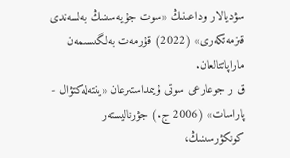سۋديالار وداعىنىڭ «سوت جۇيەسىنىڭ بەلسەندى قىزمەتكەرى» (2022) قۇرمەت بەلگىسىمەن ماراپاتتالعان.
ق ر جوعارعى سوتى ۇيىمداستىرعان «ينتەلەكتۋال - پاراسات» (2006 ج.) جۋرناليستەر كونكۋرسىنىڭ،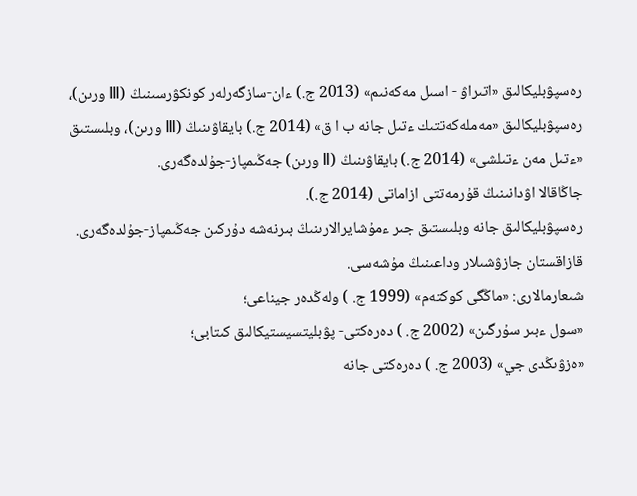رەسپۋبليكالىق «اتىراۋ - اسىل مەكەنىم» (2013 ج.) ءان-سازگەرلەر كونكۋرسىنىڭ (Ⅲ ورىن)، رەسپۋبليكالىق «مەملەكەتتىك ءتىل جانە ب ا ق» (2014 ج.) بايقاۋىنىڭ (Ⅲ ورىن)، وبلىستىق «ءتىل مەن ءتىلشى» (2014 ج.) بايقاۋىنىڭ (Ⅱ ورىن) جەڭىمپاز-جۇلدەگەرى.
جاڭاقالا اۋدانىنىڭ قۇرمەتتى ازاماتى (2014 ج.).
رەسپۋبليكالىق جانە وبلىستىق جىر ءمۇشايرالارىنىڭ بىرنەشە دۇركىن جەڭىمپاز-جۇلدەگەرى.
قازاقستان جازۋشىلار وداعىنىڭ مۇشەسى.
شىعارمالارى: «ماڭگى كوكتەم» (1999 ج. ) ولەڭدەر جيناعى؛
«سول ءبىر سۇرگىن» (2002 ج. ) دەرەكتى- پۋبليتسيستيكالىق كىتابى؛
«ەزۋىڭدى جي» (2003 ج. ) دەرەكتى جانە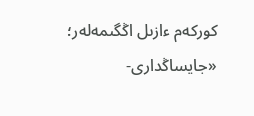كوركەم ءازىل اڭگىمەلەر؛
«جايساڭدارى-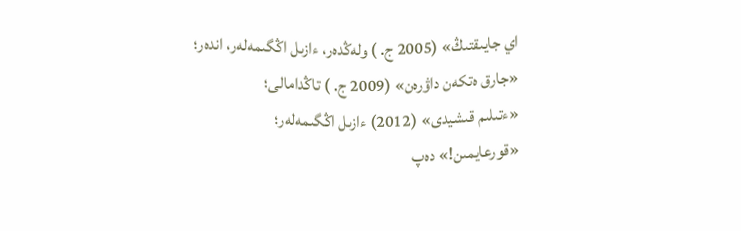اي جايىقتىڭ» (2005 ج. ) ولەڭدەر، ءازىل اڭگىمەلەر، اندەر؛
«جارق ەتكەن داۋرەن» (2009 ج. ) تاڭدامالى؛
«ءتىلىم قىشيدى» (2012) ءازىل اڭگىمەلەر؛
«قورعايمىن!» دەپ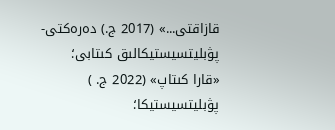قازاقتى...» (2017 ج.) دەرەكتى- پۋبليتسيستيكالىق كىتابى؛
«قارا كىتاپ» (2022 ج. ) پۋبليتسيستيكا؛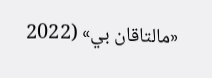«مالتاقان بي» (2022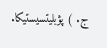ج. ) پۋبليتسيستيكا.